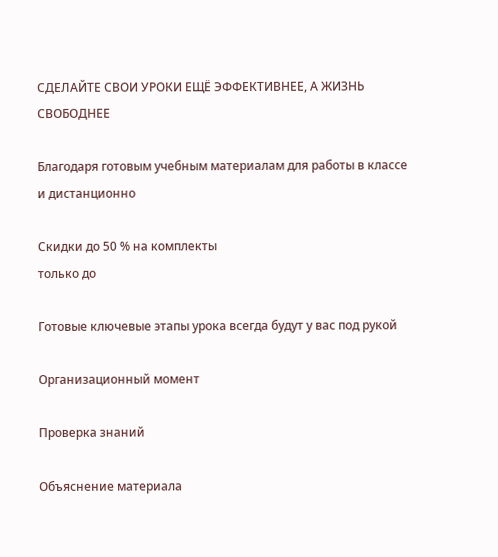СДЕЛАЙТЕ СВОИ УРОКИ ЕЩЁ ЭФФЕКТИВНЕЕ, А ЖИЗНЬ СВОБОДНЕЕ

Благодаря готовым учебным материалам для работы в классе и дистанционно

Скидки до 50 % на комплекты
только до

Готовые ключевые этапы урока всегда будут у вас под рукой

Организационный момент

Проверка знаний

Объяснение материала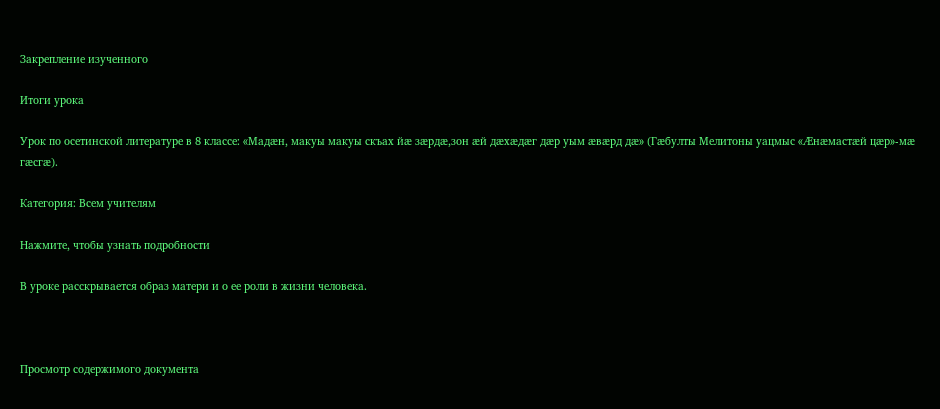Закрепление изученного

Итоги урока

Урок по осетинской литературе в 8 классе: «Мадӕн, макуы макуы скъах йӕ зӕрдӕ,зон ӕй дӕхӕдӕг дӕр уым ӕвӕрд дӕ» (Гӕбулты Мелитоны уацмыс «Ӕнӕмастӕй цӕр»-мӕ гӕсгӕ).

Категория: Всем учителям

Нажмите, чтобы узнать подробности

В уроке расскрывается образ матери и о ее роли в жизни человека.



Просмотр содержимого документа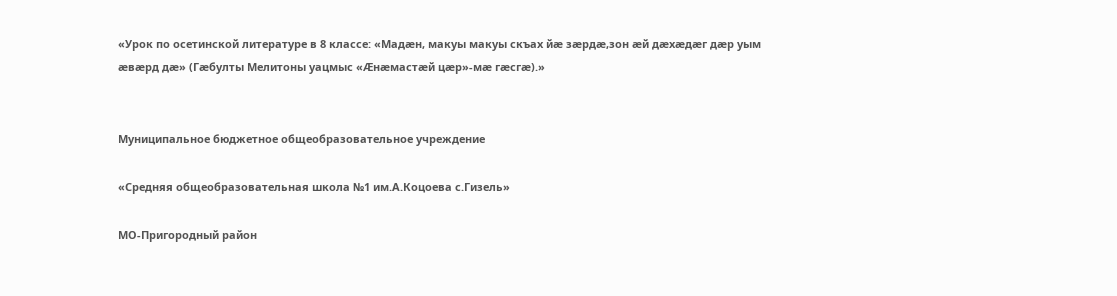«Урок по осетинской литературе в 8 классе: «Мадӕн, макуы макуы скъах йӕ зӕрдӕ,зон ӕй дӕхӕдӕг дӕр уым ӕвӕрд дӕ» (Гӕбулты Мелитоны уацмыс «Ӕнӕмастӕй цӕр»-мӕ гӕсгӕ).»


Муниципальное бюджетное общеобразовательное учреждение

«Средняя общеобразовательная школа №1 им.А.Коцоева с.Гизель»

МО-Пригородный район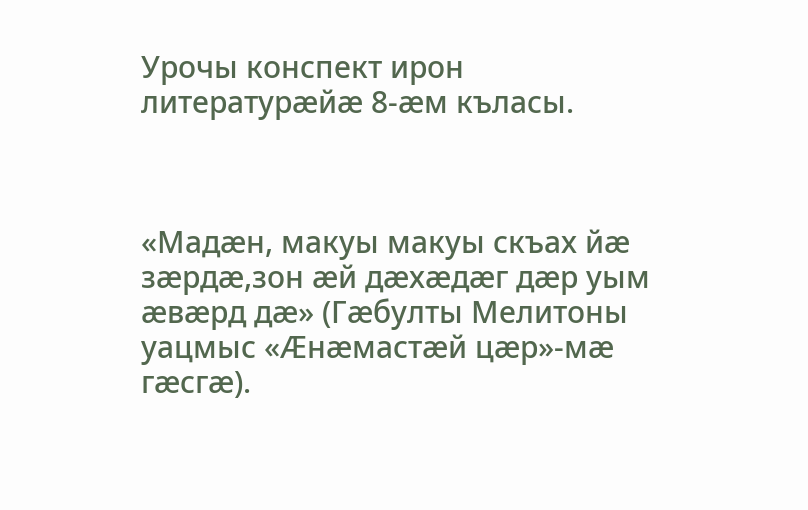Урочы конспект ирон литературӕйӕ 8-ӕм къласы.



«Мадӕн, макуы макуы скъах йӕ зӕрдӕ,зон ӕй дӕхӕдӕг дӕр уым ӕвӕрд дӕ» (Гӕбулты Мелитоны уацмыс «Ӕнӕмастӕй цӕр»-мӕ гӕсгӕ).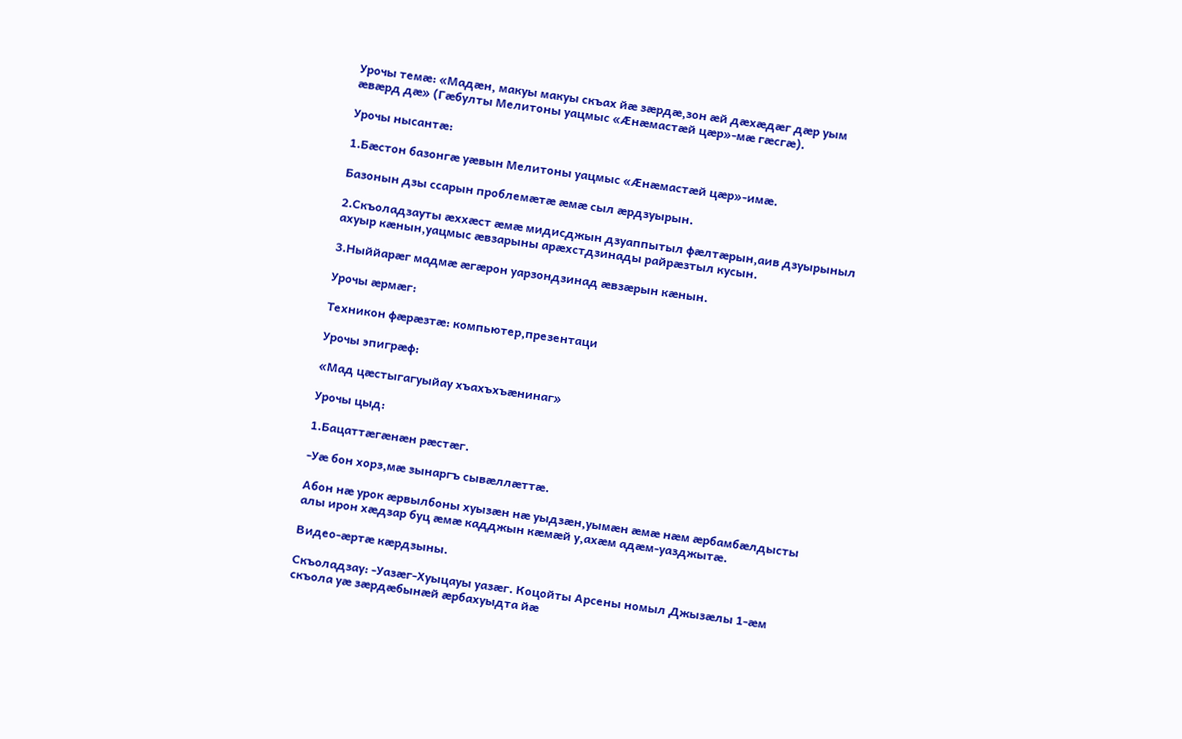Урочы темӕ: «Мадӕн, макуы макуы скъах йӕ зӕрдӕ,зон ӕй дӕхӕдӕг дӕр уым ӕвӕрд дӕ» (Гӕбулты Мелитоны уацмыс «Ӕнӕмастӕй цӕр»-мӕ гӕсгӕ).

Урочы нысантӕ:

1.Бӕстон базонгӕ уӕвын Мелитоны уацмыс «Ӕнӕмастӕй цӕр»-имӕ.

Базонын дзы ссарын проблемӕтӕ ӕмӕ сыл ӕрдзуырын.

2.Скъоладзауты ӕххӕст ӕмӕ мидисджын дзуаппытыл фӕлтӕрын,аив дзуырыныл ахуыр кӕнын,уацмыс ӕвзарыны арӕхстдзинады райрӕзтыл кусын.

3.Ныййарӕг мадмӕ ӕгӕрон уарзондзинад ӕвзӕрын кӕнын.

Урочы ӕрмӕг:

Техникон фӕрӕзтӕ: компьютер,презентаци

Урочы эпигрӕф:

«Мад цӕстыгагуыйау хъахъхъӕнинаг»

Урочы цыд:

1.Бацаттӕгӕнӕн рӕстӕг.

-Уӕ бон хорз,мӕ зынаргъ сывӕллӕттӕ.

Абон нӕ урок ӕрвылбоны хуызӕн нӕ уыдзӕн,уымӕн ӕмӕ нӕм ӕрбамбӕлдысты алы ирон хӕдзар буц ӕмӕ кадджын кӕмӕй у,ахӕм адӕм-уазджытӕ.

Видео-ӕртӕ кӕрдзыны.

Скъоладзау: -Уазӕг-Хуыцауы уазӕг. Коцойты Арсены номыл Джызӕлы 1-ӕм скъола уӕ зӕрдӕбынӕй ӕрбахуыдта йӕ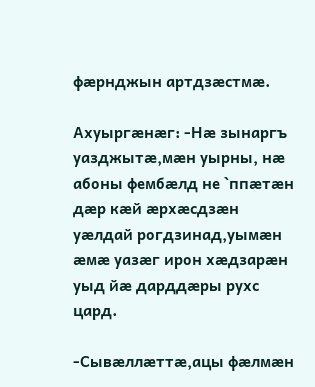фӕрнджын артдзӕстмӕ.

Ахуыргӕнӕг: -Нӕ зынаргъ уазджытӕ,мӕн уырны, нӕ абоны фембӕлд не `ппӕтӕн дӕр кӕй ӕрхӕсдзӕн уӕлдай рогдзинад,уымӕн ӕмӕ уазӕг ирон хӕдзарӕн уыд йӕ дарддӕры рухс цард.

-Сывӕллӕттӕ,ацы фӕлмӕн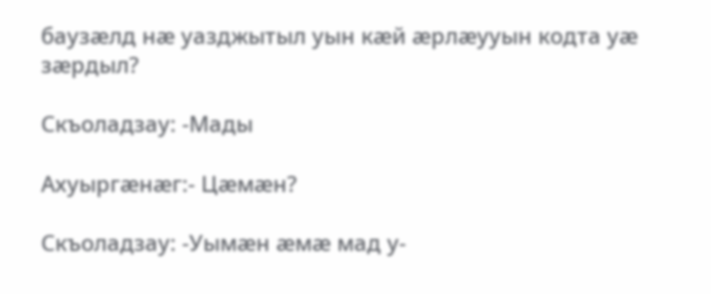баузӕлд нӕ уазджытыл уын кӕй ӕрлӕууын кодта уӕ зӕрдыл?

Скъоладзау: -Мады

Ахуыргӕнӕг:- Цӕмӕн?

Скъоладзау: -Уымӕн ӕмӕ мад у-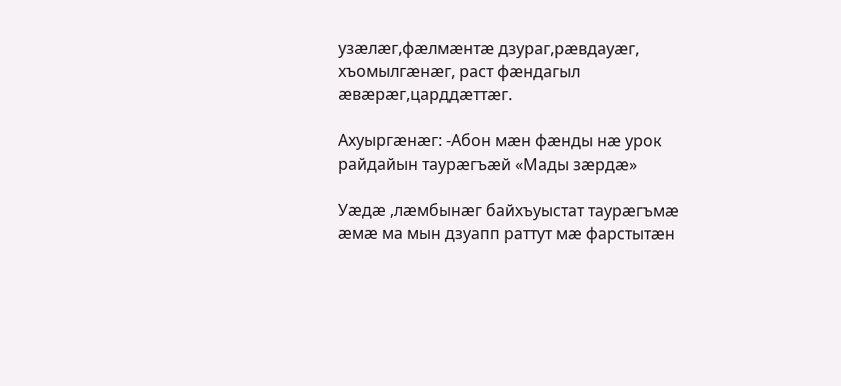узӕлӕг,фӕлмӕнтӕ дзураг,рӕвдауӕг, хъомылгӕнӕг, раст фӕндагыл ӕвӕрӕг,царддӕттӕг.

Ахуыргӕнӕг: -Абон мӕн фӕнды нӕ урок райдайын таурӕгъӕй «Мады зӕрдӕ»

Уӕдӕ ,лӕмбынӕг байхъуыстат таурӕгъмӕ ӕмӕ ма мын дзуапп раттут мӕ фарстытӕн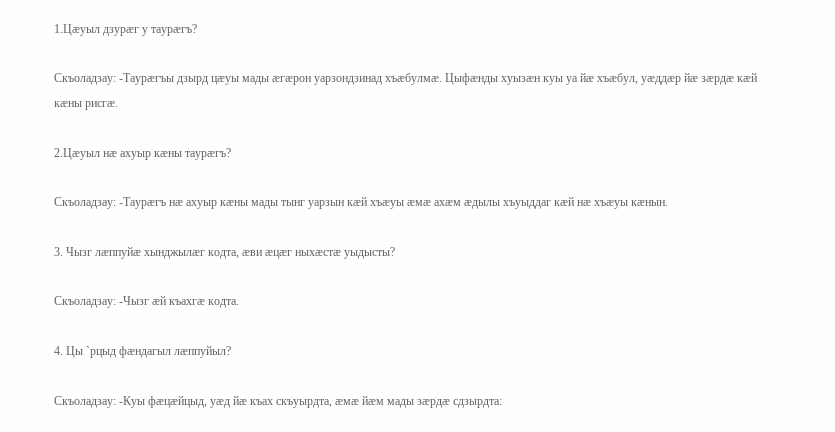1.Цӕуыл дзурӕг у таурӕгъ?

Скъоладзау: -Таурӕгъы дзырд цӕуы мады ӕгӕрон уарзондзинад хъӕбулмӕ. Цыфӕнды хуызӕн куы уа йӕ хъӕбул, уӕддӕр йӕ зӕрдӕ кӕй кӕны рисгӕ.

2.Цӕуыл нӕ ахуыр кӕны таурӕгъ?

Скъоладзау: -Таурӕгъ нӕ ахуыр кӕны мады тынг уарзын кӕй хъӕуы ӕмӕ ахӕм ӕдылы хъуыддаг кӕй нӕ хъӕуы кӕнын.

3. Чызг лӕппуйӕ хынджылӕг кодта, ӕви ӕцӕг ныхӕстӕ уыдысты?

Скъоладзау: -Чызг ӕй къахгӕ кодта.

4. Цы `рцыд фӕндагыл лӕппуйыл?

Скъоладзау: -Куы фӕцӕйцыд, уӕд йӕ къах скъуырдта, ӕмӕ йӕм мады зӕрдӕ сдзырдта: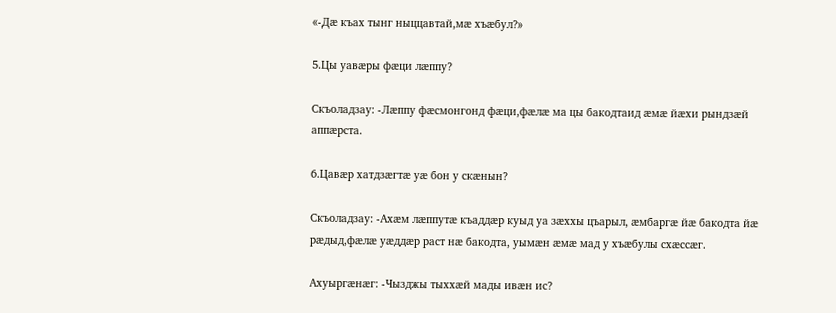«-Дӕ къах тынг ныццавтай,мӕ хъӕбул?»

5.Цы уавӕры фӕци лӕппу?

Скъоладзау: -Лӕппу фӕсмонгонд фӕци,фӕлӕ ма цы бакодтаид ӕмӕ йӕхи рындзӕй аппӕрста.

6.Цавӕр хатдзӕгтӕ уӕ бон у скӕнын?

Скъоладзау: -Ахӕм лӕппутӕ къаддӕр куыд уа зӕххы цъарыл, ӕмбаргӕ йӕ бакодта йӕ рӕдыд,фӕлӕ уӕддӕр раст нӕ бакодта, уымӕн ӕмӕ мад у хъӕбулы схӕссӕг.

Ахуыргӕнӕг: -Чызджы тыххӕй мады ивӕн ис?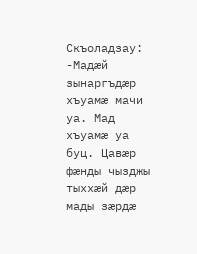Скъоладзау: -Мадӕй зынаргъдӕр хъуамӕ мачи уа. Мад хъуамӕ уа буц. Цавӕр фӕнды чызджы тыххӕй дӕр мады зӕрдӕ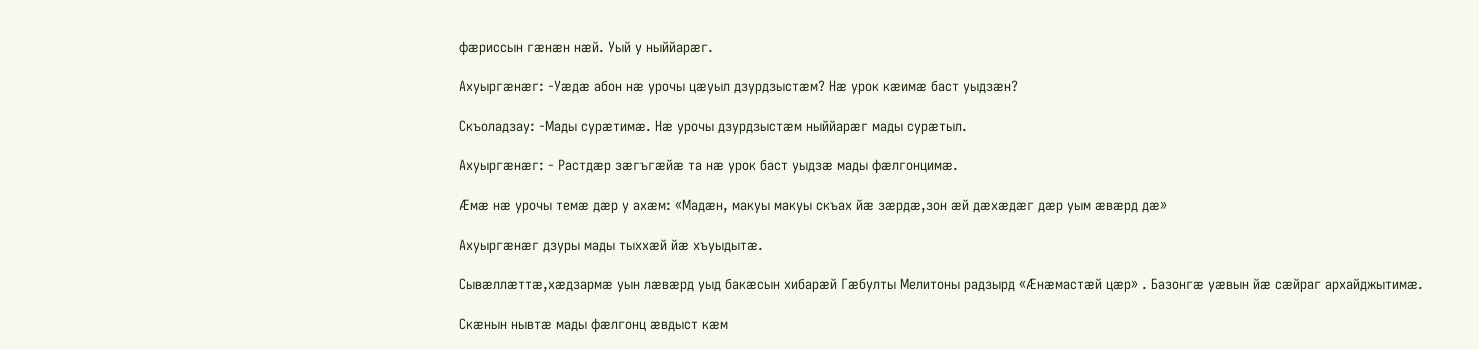фӕриссын гӕнӕн нӕй. Уый у ныййарӕг.

Ахуыргӕнӕг: -Уӕдӕ абон нӕ урочы цӕуыл дзурдзыстӕм? Нӕ урок кӕимӕ баст уыдзӕн?

Скъоладзау: -Мады сурӕтимӕ. Нӕ урочы дзурдзыстӕм ныййарӕг мады сурӕтыл.

Ахуыргӕнӕг: - Растдӕр зӕгъгӕйӕ та нӕ урок баст уыдзӕ мады фӕлгонцимӕ.

Ӕмӕ нӕ урочы темӕ дӕр у ахӕм: «Мадӕн, макуы макуы скъах йӕ зӕрдӕ,зон ӕй дӕхӕдӕг дӕр уым ӕвӕрд дӕ»

Ахуыргӕнӕг дзуры мады тыххӕй йӕ хъуыдытӕ.

Сывӕллӕттӕ,хӕдзармӕ уын лӕвӕрд уыд бакӕсын хибарӕй Гӕбулты Мелитоны радзырд «Ӕнӕмастӕй цӕр» . Базонгӕ уӕвын йӕ сӕйраг архайджытимӕ.

Скӕнын нывтӕ мады фӕлгонц ӕвдыст кӕм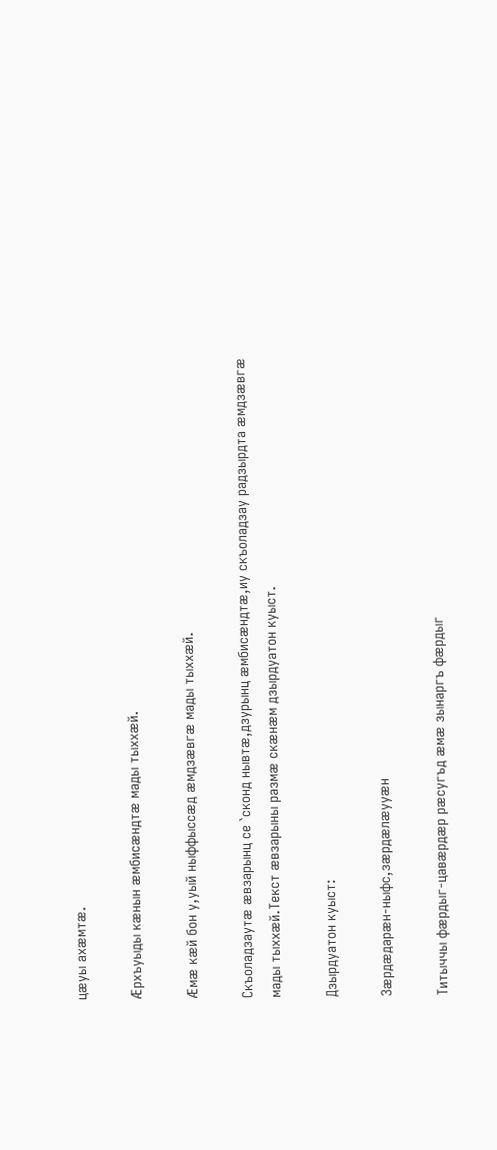цӕуы ахӕмтӕ.

Ӕрхъуыды кӕнын ӕмбисӕндтӕ мады тыххӕй.

Ӕмӕ кӕй бон у,уый ныффыссӕд ӕмдзӕвгӕ мады тыххӕй.

Скъоладзаутӕ ӕвзарынц се `сконд нывтӕ,дзурынц ӕмбисӕндтӕ,иу скъоладзау радзырдта ӕмдзӕвгӕ мады тыххӕй.Текст ӕвзарыны размӕ скӕнӕм дзырдуатон куыст.

Дзырдуатон куыст:

Зӕрдӕдарӕн-ныфс,зӕрдӕлӕууӕн

Титыччы фӕрдыг-цавӕрдӕр рӕсугъд ӕмӕ зынаргъ фӕрдыг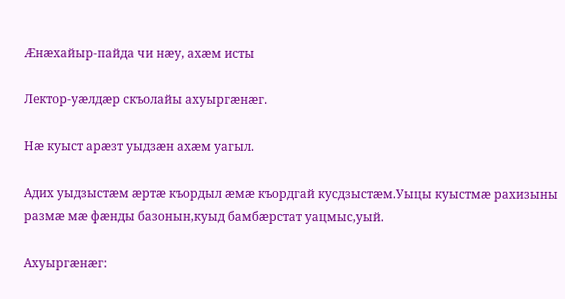Ӕнӕхайыр-пайда чи нӕу, ахӕм исты

Лектор-уӕлдӕр скъолайы ахуыргӕнӕг.

Нӕ куыст арӕзт уыдзӕн ахӕм уагыл.

Адих уыдзыстӕм ӕртӕ къордыл ӕмӕ къордгай кусдзыстӕм.Уыцы куыстмӕ рахизыны размӕ мӕ фӕнды базонын,куыд бамбӕрстат уацмыс,уый.

Ахуыргӕнӕг: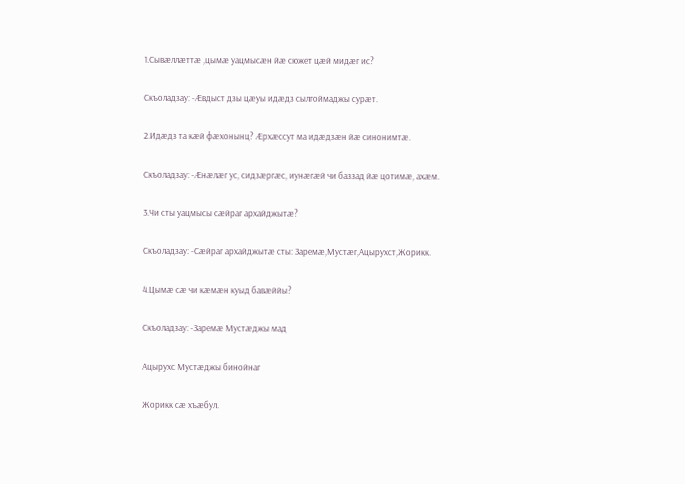1.Сывӕллӕттӕ ,цымӕ уацмысӕн йӕ сюжет цӕй мидӕг ис?

Скъоладзау: -Ӕвдыст дзы цӕуы идӕдз сылгоймаджы сурӕт.

2.Идӕдз та кӕй фӕхонынц? Ӕрхӕссут ма идӕдзӕн йӕ синонимтӕ.

Скъоладзау: -Ӕнӕлӕг ус, сидзӕргӕс, иунӕгӕй чи баззад йӕ цотимӕ, ахӕм.

3.Чи сты уацмысы сӕйраг архайджытӕ?

Скъоладзау: -Сӕйраг архайджытӕ сты: Заремӕ,Мустӕг,Ацырухст,Жорикк.

4.Цымӕ сӕ чи кӕмӕн куыд бавӕййы?

Скъоладзау: -Заремӕ Мустӕджы мад

Ацырухс Мустӕджы бинойнаг

Жорикк сӕ хъӕбул.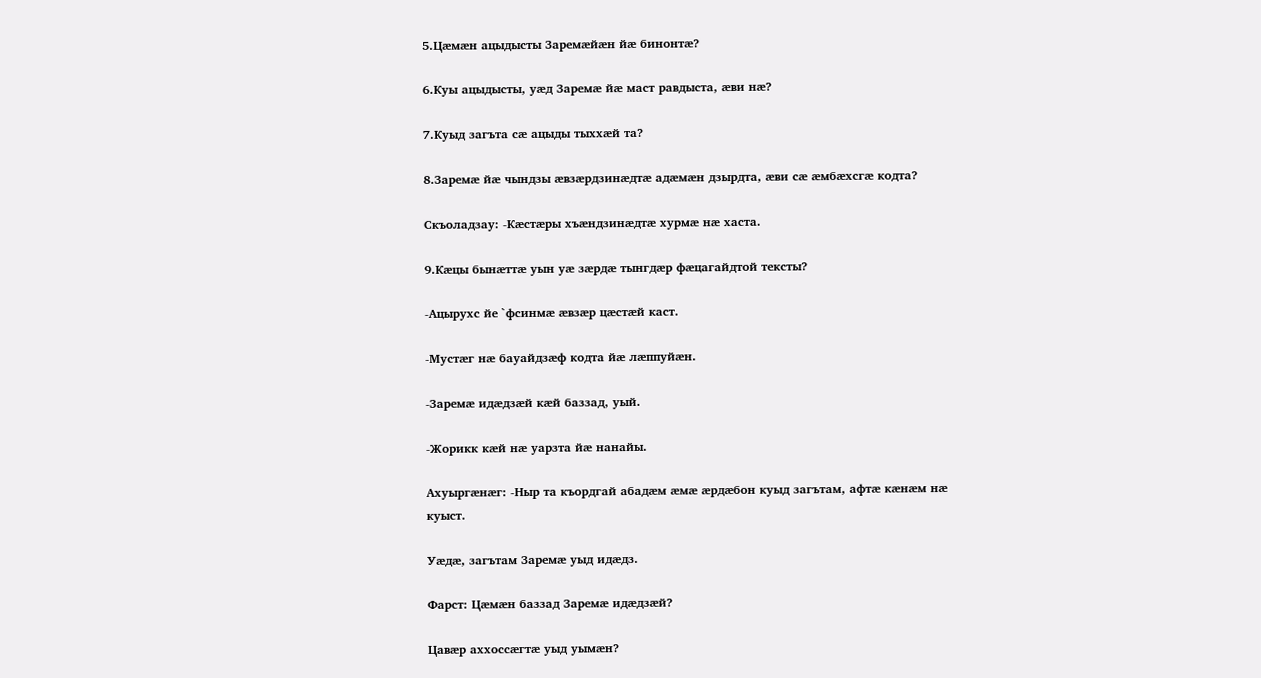5.Цӕмӕн ацыдысты Заремӕйӕн йӕ бинонтӕ?

6.Куы ацыдысты, уӕд Заремӕ йӕ маст равдыста, ӕви нӕ?

7.Куыд загъта сӕ ацыды тыххӕй та?

8.Заремӕ йӕ чындзы ӕвзӕрдзинӕдтӕ адӕмӕн дзырдта, ӕви сӕ ӕмбӕхсгӕ кодта?

Скъоладзау: -Кӕстӕры хъӕндзинӕдтӕ хурмӕ нӕ хаста.

9.Кӕцы бынӕттӕ уын уӕ зӕрдӕ тынгдӕр фӕцагайдтой тексты?

-Ацырухс йе `фсинмӕ ӕвзӕр цӕстӕй каст.

-Мустӕг нӕ бауайдзӕф кодта йӕ лӕппуйӕн.

-Заремӕ идӕдзӕй кӕй баззад, уый.

-Жорикк кӕй нӕ уарзта йӕ нанайы.

Ахуыргӕнӕг: -Ныр та къордгай абадӕм ӕмӕ ӕрдӕбон куыд загътам, афтӕ кӕнӕм нӕ куыст.

Уӕдӕ, загътам Заремӕ уыд идӕдз.

Фарст: Цӕмӕн баззад Заремӕ идӕдзӕй?

Цавӕр аххоссӕгтӕ уыд уымӕн?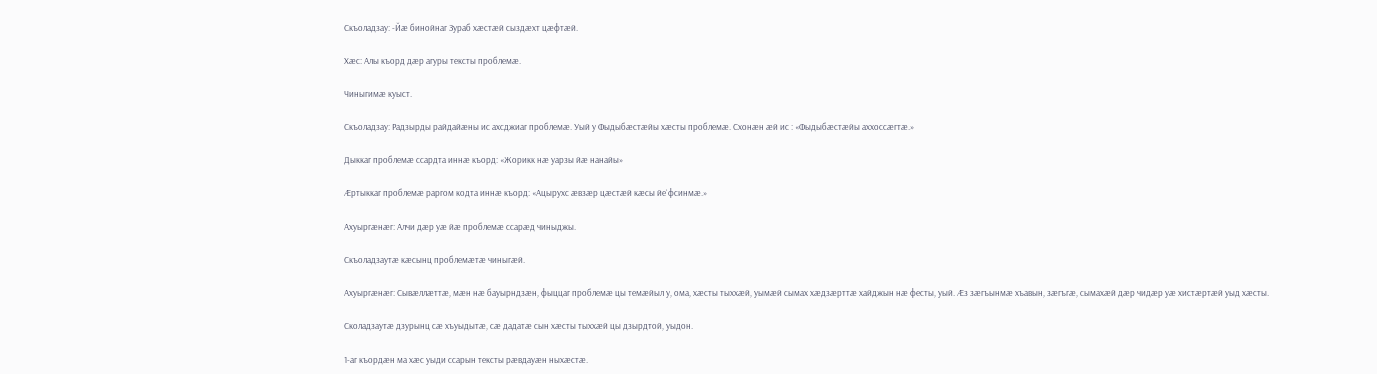Скъоладзау: -Йӕ бинойнаг Зураб хӕстӕй сыздӕхт цӕфтӕй.

Хӕс: Алы къорд дӕр агуры тексты проблемӕ.

Чиныгимӕ куыст.

Скъоладзау: Радзырды райдайӕны ис ахсджиаг проблемӕ. Уый у Фыдыбӕстӕйы хӕсты проблемӕ. Схонӕн ӕй ис : «Фыдыбӕстӕйы аххоссӕгтӕ.»

Дыккаг проблемӕ ссардта иннӕ къорд: «Жорикк нӕ уарзы йӕ нанайы»

Ӕртыккаг проблемӕ раргом кодта иннӕ къорд: «Ацырухс ӕвзӕр цӕстӕй кӕсы йе`фсинмӕ.»

Ахуыргӕнӕг: Алчи дӕр уӕ йӕ проблемӕ ссарӕд чиныджы.

Скъоладзаутӕ кӕсынц проблемӕтӕ чиныгӕй.

Ахуыргӕнӕг: Сывӕллӕттӕ, мӕн нӕ бауырндзӕн, фыццаг проблемӕ цы темӕйыл у, ома, хӕсты тыххӕй, уымӕй сымах хӕдзӕрттӕ хайджын нӕ фесты, уый. Ӕз зӕгъынмӕ хъавын, зӕгъгӕ, сымахӕй дӕр чидӕр уӕ хистӕртӕй уыд хӕсты.

Сколадзаутӕ дзурынц сӕ хъуыдытӕ, сӕ дадатӕ сын хӕсты тыххӕй цы дзырдтой, уыдон.

1-аг къордӕн ма хӕс уыди ссарын тексты рӕвдауӕн ныхӕстӕ.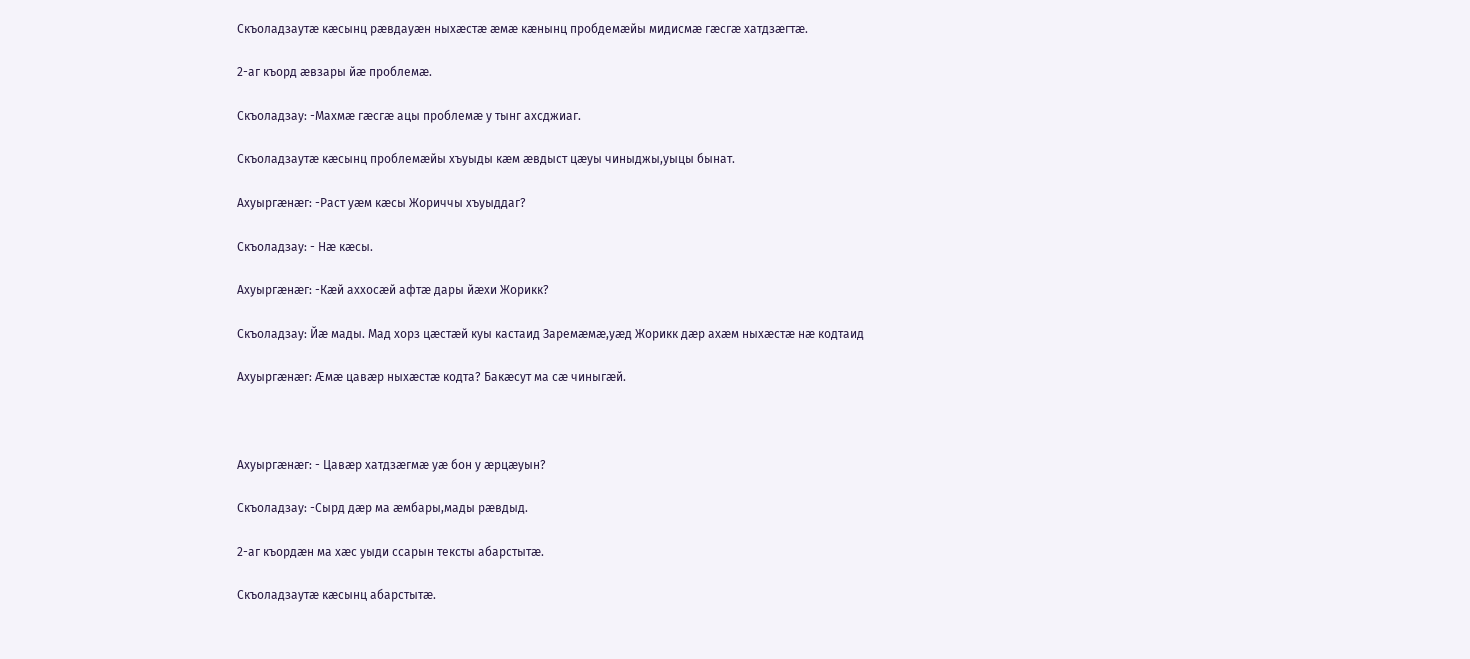Скъоладзаутӕ кӕсынц рӕвдауӕн ныхӕстӕ ӕмӕ кӕнынц пробдемӕйы мидисмӕ гӕсгӕ хатдзӕгтӕ.

2-аг къорд ӕвзары йӕ проблемӕ.

Скъоладзау: -Махмӕ гӕсгӕ ацы проблемӕ у тынг ахсджиаг.

Скъоладзаутӕ кӕсынц проблемӕйы хъуыды кӕм ӕвдыст цӕуы чиныджы,уыцы бынат.

Ахуыргӕнӕг: -Раст уӕм кӕсы Жориччы хъуыддаг?

Скъоладзау: - Нӕ кӕсы.

Ахуыргӕнӕг: -Кӕй аххосӕй афтӕ дары йӕхи Жорикк?

Скъоладзау: Йӕ мады. Мад хорз цӕстӕй куы кастаид Заремӕмӕ,уӕд Жорикк дӕр ахӕм ныхӕстӕ нӕ кодтаид

Ахуыргӕнӕг: Ӕмӕ цавӕр ныхӕстӕ кодта? Бакӕсут ма сӕ чиныгӕй.



Ахуыргӕнӕг: - Цавӕр хатдзӕгмӕ уӕ бон у ӕрцӕуын?

Скъоладзау: -Сырд дӕр ма ӕмбары,мады рӕвдыд.

2-аг къордӕн ма хӕс уыди ссарын тексты абарстытӕ.

Скъоладзаутӕ кӕсынц абарстытӕ.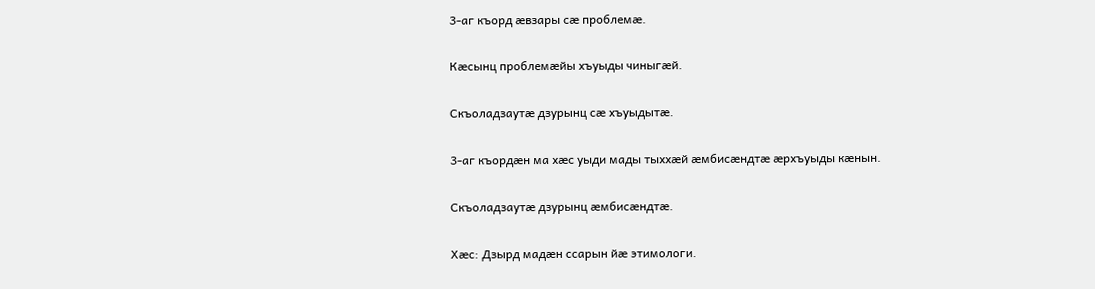3-аг къорд ӕвзары сӕ проблемӕ.

Кӕсынц проблемӕйы хъуыды чиныгӕй.

Скъоладзаутӕ дзурынц сӕ хъуыдытӕ.

3-аг къордӕн ма хӕс уыди мады тыххӕй ӕмбисӕндтӕ ӕрхъуыды кӕнын.

Скъоладзаутӕ дзурынц ӕмбисӕндтӕ.

Хӕс: Дзырд мадӕн ссарын йӕ этимологи.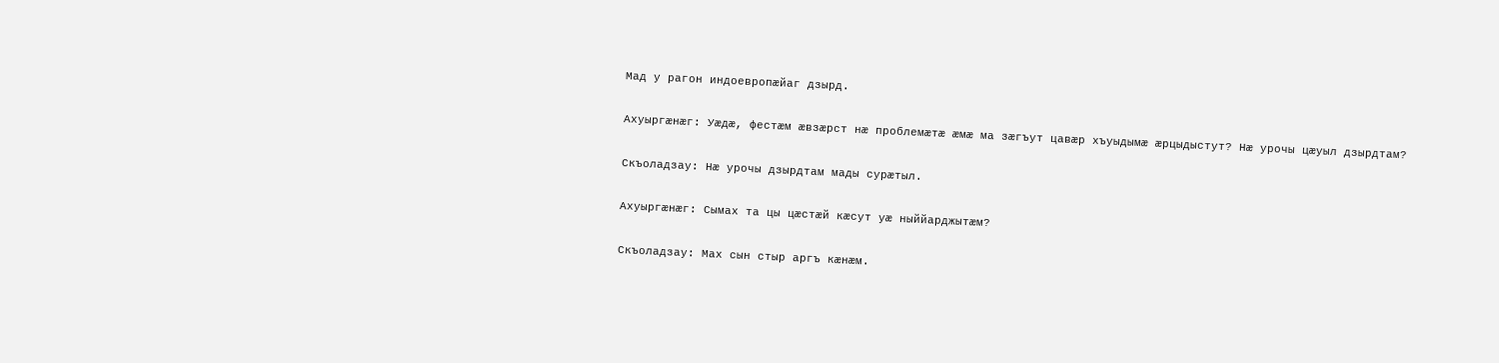Мад у рагон индоевропӕйаг дзырд.

Ахуыргӕнӕг: Уӕдӕ, фестӕм ӕвзӕрст нӕ проблемӕтӕ ӕмӕ ма зӕгъут цавӕр хъуыдымӕ ӕрцыдыстут? Нӕ урочы цӕуыл дзырдтам?

Скъоладзау: Нӕ урочы дзырдтам мады сурӕтыл.

Ахуыргӕнӕг: Сымах та цы цӕстӕй кӕсут уӕ ныййарджытӕм?

Скъоладзау: Мах сын стыр аргъ кӕнӕм.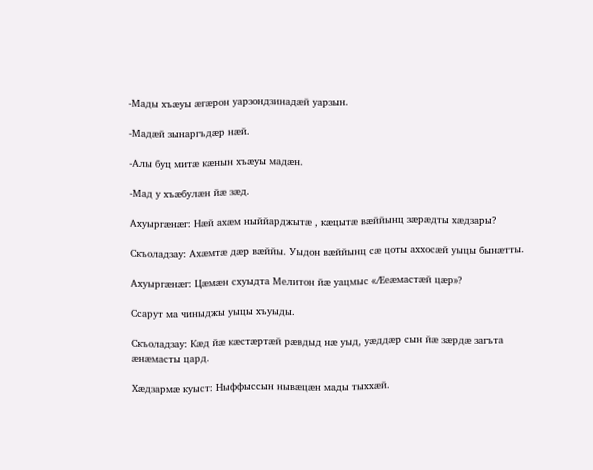-Мады хъӕуы ӕгӕрон уарзондзинадӕй уарзын.

-Мадӕй зынаргъдӕр нӕй.

-Алы буц митӕ кӕнын хъӕуы мадӕн.

-Мад у хъӕбулӕн йӕ зӕд.

Ахуыргӕнӕг: Нӕй ахӕм ныййарджытӕ , кӕцытӕ вӕййынц зӕрӕдты хӕдзары?

Скъоладзау: Ахӕмтӕ дӕр вӕййы. Уыдон вӕййынц сӕ цоты аххосӕй уыцы бынӕтты.

Ахуыргӕнӕг: Цӕмӕн схуыдта Мелитон йӕ уацмыс «Ӕеӕмастӕй цӕр»?

Ссарут ма чиныджы уыцы хъуыды.

Скъоладзау: Кӕд йӕ кӕстӕртӕй рӕвдыд нӕ уыд, уӕддӕр сын йӕ зӕрдӕ загъта ӕнӕмасты цард.

Хӕдзармӕ куыст: Ныффыссын нывӕцӕн мады тыххӕй.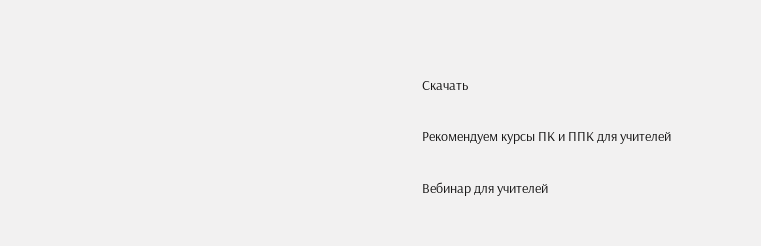Скачать

Рекомендуем курсы ПК и ППК для учителей

Вебинар для учителей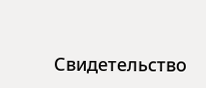Свидетельство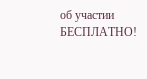об участии БЕСПЛАТНО!